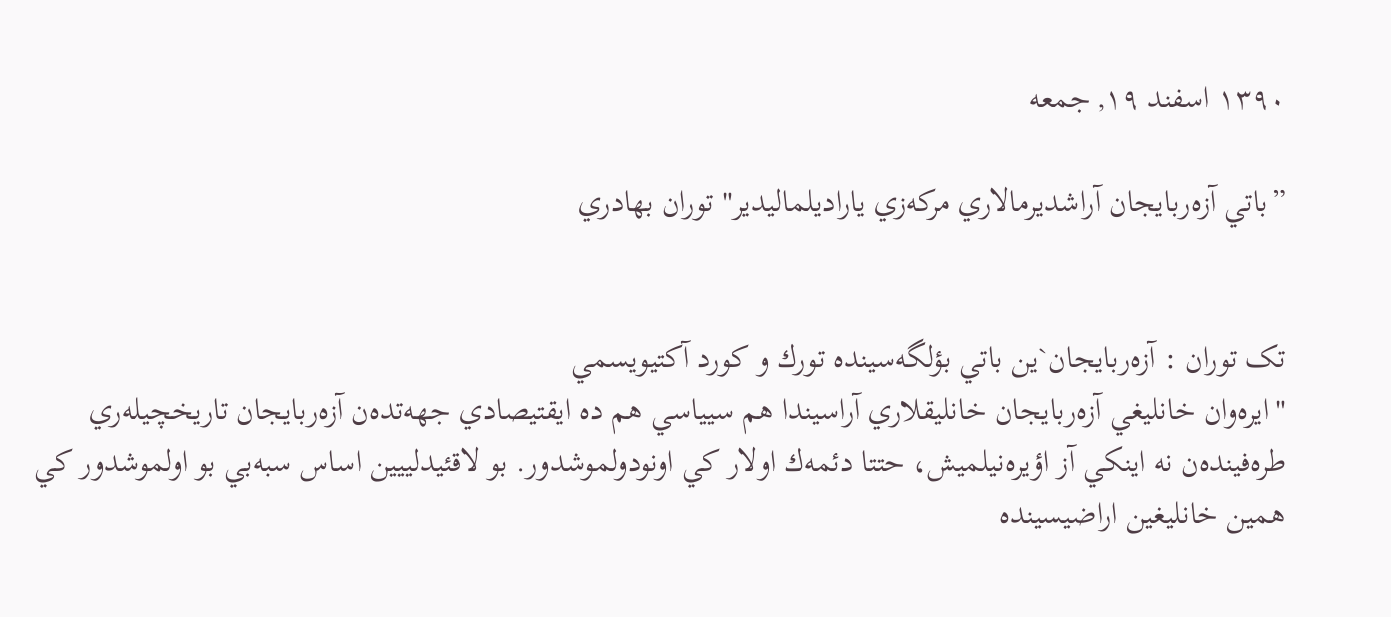۱۳۹۰ اسفند ۱۹, جمعه

”باتي آزه‌ربايجان آراشديرمالاري مركه‌زي ياراديلماليدير" توران بهادري


تک توران : آزه‌ربايجان`ين باتي بؤلگه‌سينده تورك و كورد آكتيويسمي
"ايره‌وان خانليغي آزه‌ربايجان خانليقلاري آراسيندا هم سيياسي هم ده ايقتيصادي جهه‌تده‌ن آزه‌ربايجان تاريخچيله‌ري طره‌فينده‌ن نه اينكي آز اؤيره‌نيلميش، حتتا دئمه‌ك اولار كي اونودولموشدور. بو لاقئيدلييين اساس سبه‌بي بو اولموشدور كي همين خانليغين اراضيسينده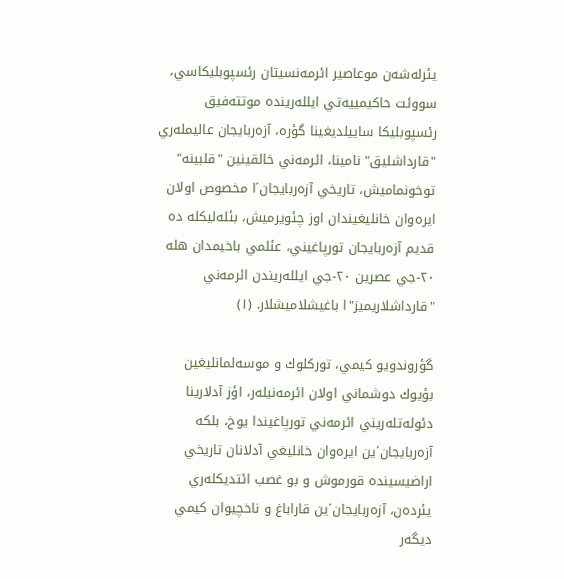يئرله‌شه‌ن موعاصير ائرمه‌نسيتان رئسپوبليكاسي، سووئت حاكيمييه‌تي ايلله‌رينده موتته‌فيق رئسپوبليكا ساييلديغينا گؤره، آزه‌ربايجان عاليمله‌ري "قارداشليق" نامينا، ائرمه‌ني خالقينين "قلبينه" توخونماميش، تاريخي آزه‌ربايجان´ا مخصوص اولان ايره‌وان خانليغيندان اوز چئويرميش، بئله‌ليكله ده قديم آزه‌ربايجان تورپاغيني، عئلمي باخيمدان هله ٢٠-جي عصرين ٢٠-جي ايلله‌ريندن ائرمه‌ني "قارداشلاريميز"ا باغيشلاميشلار. (١)

گؤروندويو كيمي، توركلوك و موسه‌لمانليغين بؤيوك دوشماني اولان ائرمه‌نيله‌ر، اؤز آدلارينا دئوله‌تله‌ريني ائرمه‌ني تورپاغيندا يوخ، بلكه آزه‌ربايجان´ين ايره‌وان خانليغي آدلانان تاريخي اراضيسينده قورموش و بو غصب ائتديكله‌ري يئرده‌ن، آزه‌ربايجان´ين قاراباغ و ناخچيوان كيمي ديگه‌ر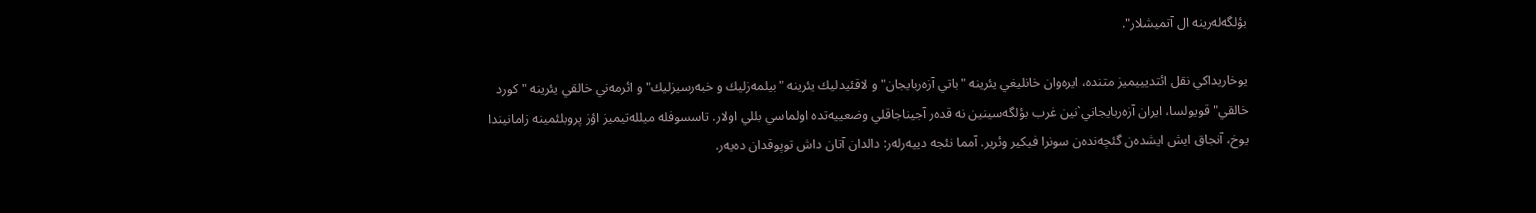بؤلگه‌له‌رينه ال آتميشلار".

يوخاريداكي نقل ائتديييميز متنده، ايره‌وان خانليغي يئرينه "باتي آزه‌ربايجان" و لاقئيدليك يئرينه "بيلمه‌زليك و خبه‌رسيزليك" و ائرمه‌ني خالقي يئرينه "كورد خالقي" قويولسا، ايران آزه‌ربايجاني`نين غرب بؤلگه‌سينين نه قده‌ر آجيناجاقلي وضعييه‌تده اولماسي بللي اولار. تاسسوفله ميلله‌تيميز اؤز پروبلئمينه زامانيندا يوخ، آنجاق ايش ايشده‌ن گئچه‌نده‌ن سونرا فيكير وئرير. آمما نئجه دييه‌رله‌ر: دالدان آتان داش توپوقدان ده‌يه‌ر.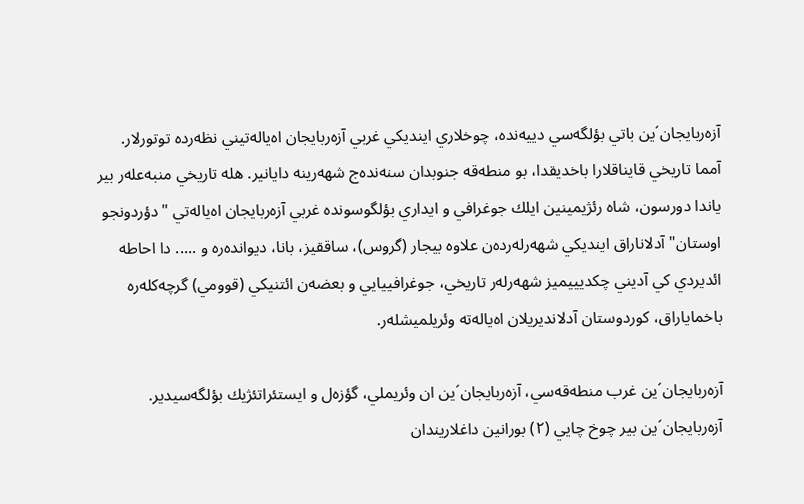آزه‌ربايجان´ين باتي بؤلگه‌سي دييه‌نده، چوخلاري اينديكي غربي آزه‌ربايجان اه‌ياله‌تيني نظه‌رده توتورلار. آمما تاريخي قايناقلارا باخديقدا، بو منطه‌قه جنوبدان سنه‌نده‌ج شهه‌رينه دايانير. هله تاريخي منبه‌عله‌ر بير ياندا دورسون، شاه رئژيمينين ايلك جوغرافي و ايداري بؤلگوسونده غربي آزه‌ربايجان اه‌ياله‌تي "دؤردونجو اوستان" آدلاناراق اينديكي شهه‌رله‌رده‌ن علاوه بيجار (گروس)، ساققيز، بانا، ديوانده‌ره و ..... دا احاطه ائديردي كي آديني چكديييميز شهه‌رله‌ر تاريخي، جوغرافييايي و بعضه‌ن ائتنيكي (قوومي) گرچه‌كله‌ره باخماياراق، كوردوستان آدلانديريلان اه‌ياله‌ته وئريلميشله‌ر.

آزه‌ربايجان´ين غرب منطه‌قه‌سي، آزه‌ربايجان´ين ان وئريملي، گؤزه‌ل و ايستئراتئژيك بؤلگه‌سيدير. آزه‌ربايجان´ين بير چوخ چايي (٢) بورانين داغلاريندان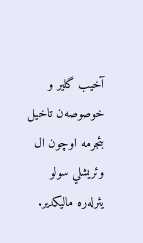آخيب گلير و خوصوصه‌ن تاخيل بئجرمه اوچون ال وئريشلي سولو يئرله‌ره ماليكدير.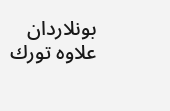بونلاردان علاوه تورك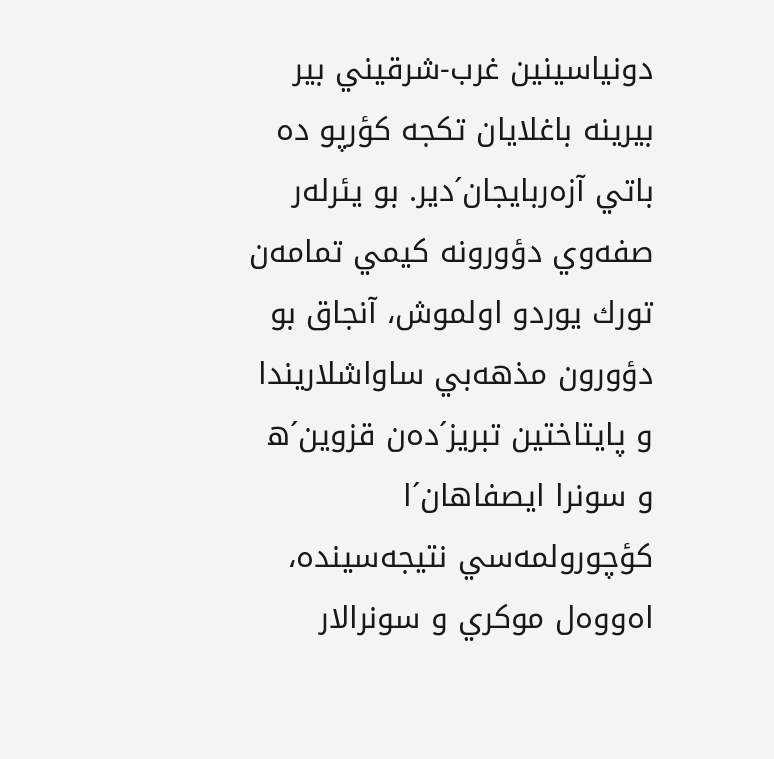دونياسينين غرب-شرقيني بير بيرينه باغلايان تكجه كؤرپو ده باتي آزه‌ربايجان´دير. بو يئرله‌ر صفه‌وي دؤورونه كيمي تمامه‌ن تورك يوردو اولموش، آنجاق بو دؤورون مذهه‌بي ساواشلاريندا و پايتاختين تبريز´ده‌ن قزوين´ه و سونرا ايصفاهان´ا كؤچورولمه‌سي نتيجه‌سينده، اه‌ووه‌ل موكري و سونرالار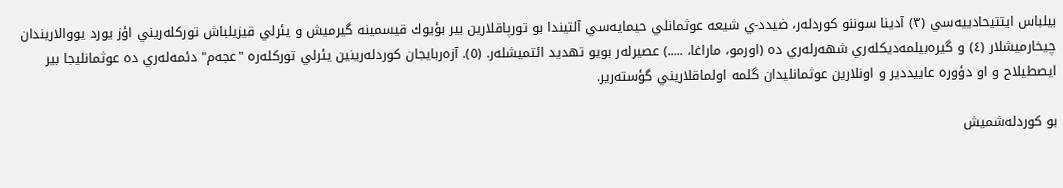بيلباس ايتتيحادييه‌سي (٣) آدينا سوننو كوردله‌ر، ضيدد-ي شيعه عوثمانلي حيمايه‌سي آلتيندا بو تورپاقلارين بير بؤيوك قيسمينه گيرميش و يئرلي قيزيلباش توركله‌ريني اؤز يورد يووالاريندان چيخارميشلار (٤) و گيره‌بيلمه‌ديكله‌ري شهه‌رله‌ري ده (اورمو، ماراغا، .....) عصيرله‌ر بويو تهديد ائتميشله‌ر. (٥). آزه‌ربايجان كوردله‌رينين يئرلي توركله‌ره "عجه‌م" دئمه‌له‌ري ده عوثمانليجا بير ايصطيلاح و او دؤوره عاييددير و اونلارين عوثمانليدان گلمه اولماقلاريني گؤسته‌رير.

بو كوردله‌شميش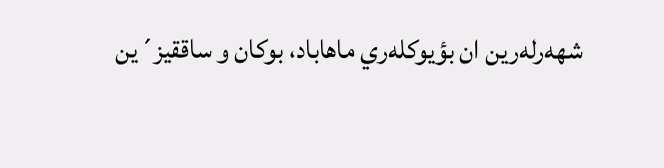شهه‌رله‌رين ان بؤيوكله‌ري ماهاباد، بوكان و ساققيز´ين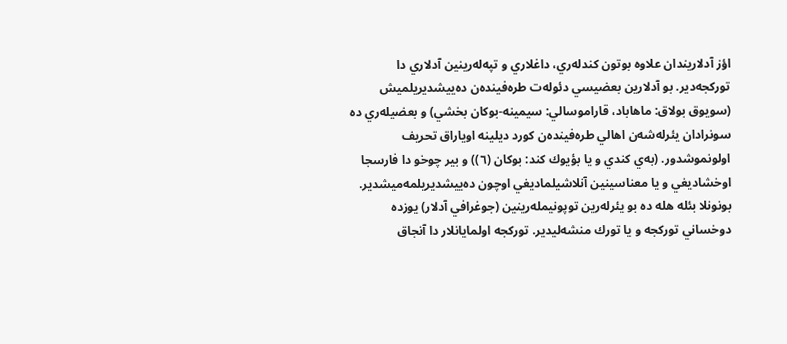اؤز آدلاريندان علاوه بوتون كندله‌ري، داغلاري و تپه‌له‌رينين آدلاري دا توركجه‌دير. بو آدلارين بعضيسي دئوله‌ت طره‌فينده‌ن ده‌ييشديريلميش (سويوق بولاق: ماهاباد، قاراموسالي: سيمينه-بوكان بخشي) و بعضيله‌ري ده سونرادان يئرله‌شه‌ن اهالي طره‌فينده‌ن كورد ديلينه اوياراق تحريف اولونموشدور. (به‌ي كندي و يا بؤيوك كند: بوكان (٦)) و بير چوخو دا فارسجا اوخشاديغي و يا معناسينين آنلاشيلماديغي اوچون ده‌ييشديريلمه‌ميشدير. بونونلا بئله هله ده بو يئرله‌رين توپونيمله‌رينين (جوغرافي آدلار) يوزده دوخساني توركجه و يا تورك منشه‌ليدير. توركجه اولمايانلار دا آنجاق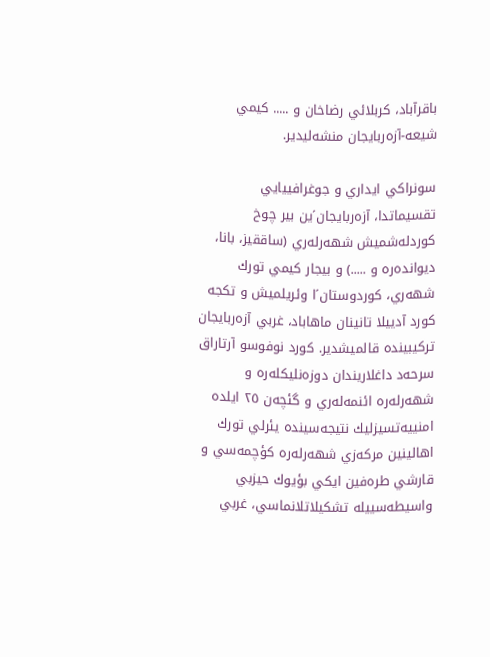باقرآباد، كربلائي رضاخان و ..... كيمي شيعه-آزه‌ربايجان منشه‌ليدير.

سونراكي ايداري و جوغرافييايي تقسيماتدا، آزه‌ربايجان´ين بير چوخ كوردله‌شميش شهه‌رله‌ري (ساققيز، بانا، ديوانده‌ره و .....) و بيجار كيمي تورك شهه‌ري، كوردوستان´ا وئريلميش و تكجه كورد آدييلا تانينان ماهاباد، غربي آزه‌ربايجان تركيبينده قالميشدير. كورد نوفوسو آرتاراق سرحه‌د داغلاريندان دوزه‌نليكله‌ره و شهه‌رله‌ره ائنمه‌له‌ري و گئچه‌ن ٢٥ ايلده امنييه‌تسيزليك نتيجه‌سينده يئرلي تورك اهالينين مركه‌زي شهه‌رله‌ره كؤچمه‌سي و قارشي طره‌فين ايكي بؤيوك حيزبي واسيطه‌سييله تشكيلاتلانماسي، غربي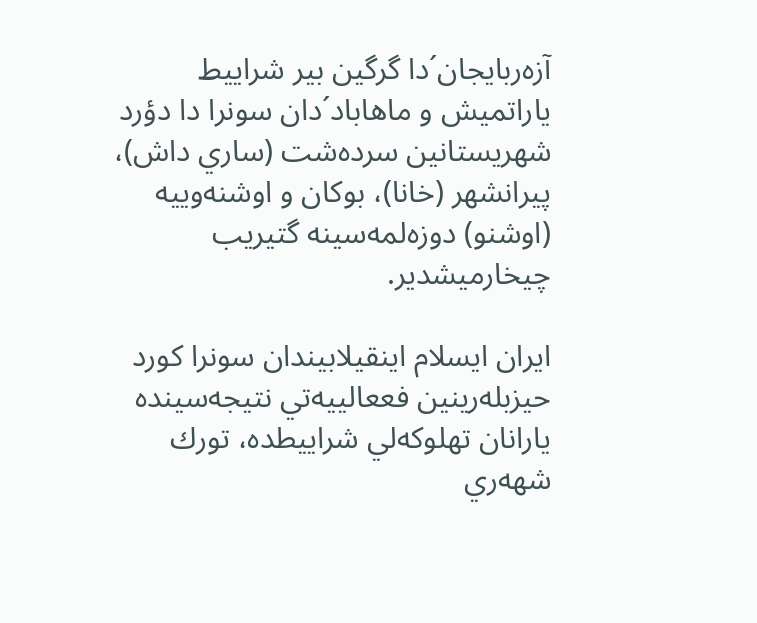آزه‌ربايجان´دا گرگين بير شراييط ياراتميش و ماهاباد´دان سونرا دا دؤرد شهريستانين سرده‌شت (ساري داش)، پيرانشهر (خانا)، بوكان و اوشنه‌وييه (اوشنو) دوزه‌لمه‌سينه گتيريب چيخارميشدير.

ايران ايسلام اينقيلابيندان سونرا كورد حيزبله‌رينين فععالييه‌تي نتيجه‌سينده يارانان تهلوكه‌لي شراييطده، تورك شهه‌ري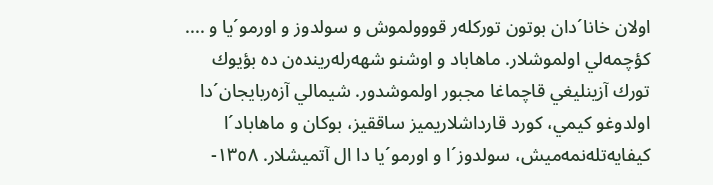اولان خانا´دان بوتون توركله‌ر قووولموش و سولدوز و اورمو´يا و .... كؤچمه‌لي اولموشلار. ماهاباد و اوشنو شهه‌رله‌رينده‌ن ده بؤيوك تورك آزينليغي قاچماغا مجبور اولموشدور. شيمالي آزه‌ربايجان´دا اولدوغو كيمي، كورد قارداشلاريميز ساققيز، بوكان و ماهاباد´ا كيفايه‌تله‌نمه‌ميش، سولدوز´ا و اورمو´يا دا ال آتميشلار. ١٣٥٨-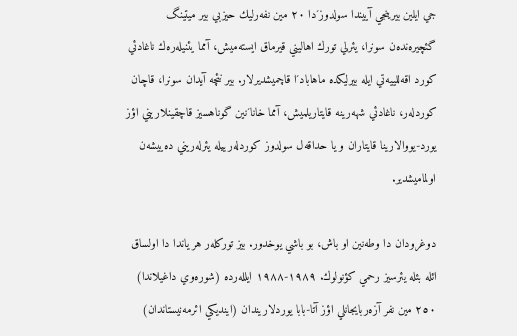جي ايلين بيرينجي آييندا سولدوز´دا ٢٠ مين نفه‌رليك حيزبي بير ميتينگ گئچيره‌نده‌ن سونرا، يئرلي تورك اهاليني قيرماق ايسته‌ميش، آمما يئنيله‌ره‌ك ناغادئي كورد اقه‌للييه‌تي ايله بيرليكده ماهاباد´ا قاچميشديرلار. بير نئچه آيدان سونرا، قاچان كوردله‌ر، ناغادئي شهه‌رينه قايتاريلميش، آمما خانا´نين گوناهسيز قاچقينلاريني اؤز يورد-يووالارينا قايتاران و يا حداقه‌ل سولدوز كوردله‌رييله يئرله‌ريني ده‌ييشه‌ن اولماميشدير.

دوغرودان دا وطه‌نين او باش، بو باشي يوخدور. بيز توركله‌ر هر ياندا دا اولساق ائله بئله يئرسيز رحمي كؤنولوك. ١٩٨٩-١٩٨٨ ايلله‌رده (شوره‌وي داغيلاندا) ٢٥٠ مين نفر آزه‌ربايجانلي اؤز آتا-بابا يوردلاريندان (اينديكي ائرمه‌نيستاندان)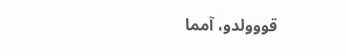قووولدو، آمما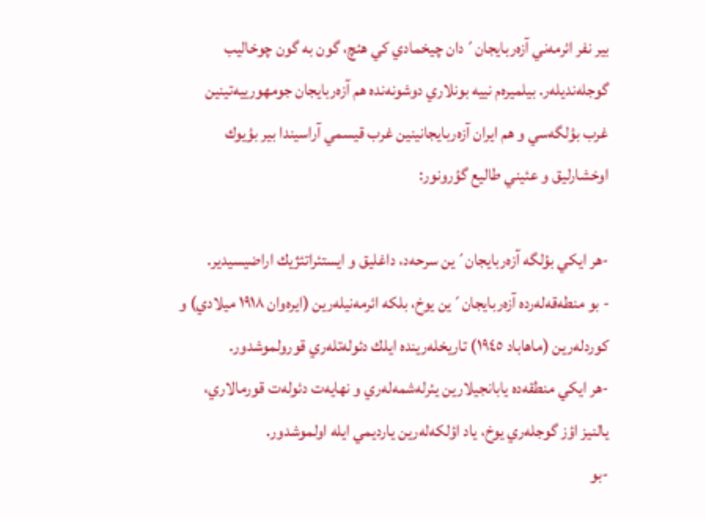بير نفر ائرمه‌ني آزه‌ربايجان´دان چيخمادي كي هئچ، گون به گون چوخاليب گوجله‌نديله‌ر. بيلميره‌م نييه بونلاري دوشونه‌نده هم آزه‌ربايجان جومهورييه‌تينين غرب بؤلگه‌سي و هم ايران آزه‌ربايجانينين غرب قيسمي آراسيندا بير بؤيوك اوخشارليق و عئيني طاليع گؤرونور:

-هر ايكي بؤلگه آزه‌ربايجان´ين سرحه‌د، داغليق و ايستئراتئژيك اراضيسيدير.
- بو منطه‌قه‌له‌رده آزه‌ربايجان´ين يوخ، بلكه ائرمه‌نيله‌رين (ايره‌وان ١٩١٨ ميلادي) و كوردله‌رين (ماهاباد ١٩٤٥) تاريخله‌رينده ايلك دئوله‌تله‌ري قورولموشدور.
-هر ايكي منطقه‌ده يابانجيلارين يئرله‌شمه‌له‌ري و نهايه‌ت دئوله‌ت قورمالاري، يالنيز اؤز گوجله‌ري يوخ، ياد اؤلكه‌له‌رين يارديمي ايله اولموشدور.
-بو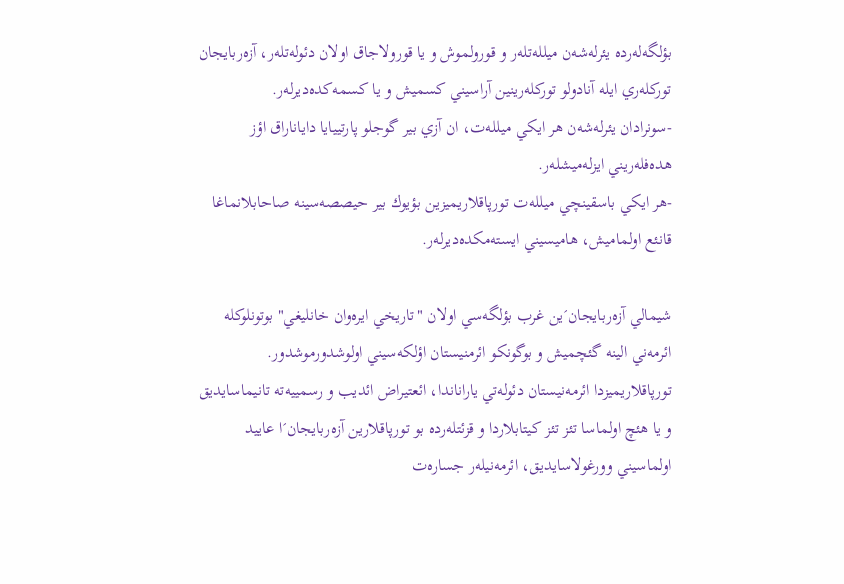بؤلگه‌له‌رده يئرله‌شه‌ن ميلله‌تله‌ر و قورولموش و يا قورولاجاق اولان دئوله‌تله‌ر، آزه‌ربايجان توركله‌ري ايله آنادولو توركله‌رينين آراسيني كسميش و يا كسمه‌كده‌ديرله‌ر.
-سونرادان يئرله‌شه‌ن هر ايكي ميلله‌ت، ان آزي بير گوجلو پارتييايا داياناراق اؤز هده‌فله‌ريني ايزله‌ميشله‌ر.
-هر ايكي باسقينچي ميلله‌ت تورپاقلاريميزين بؤيوك بير حيصصه‌سينه صاحابلانماغا قانئع اولماميش، هاميسيني ايسته‌مكده‌ديرله‌ر.

شيمالي آزه‌ربايجان´ين غرب بؤلگه‌سي اولان "تاريخي ايره‌وان خانليغي" بوتونلوكله ائرمه‌ني الينه گئچميش و بوگونكو ائرمنيستان اؤلكه‌سيني اولوشدورموشدور. تورپاقلاريميزدا ائرمه‌نيستان دئوله‌تي ياراناندا، ائعتيراض ائديب و رسمييه‌ته تانيماسايديق و يا هئچ اولماسا تئز تئز كيتابلاردا و قزئتله‌رده بو تورپاقلارين آزه‌ربايجان´ا عاييد اولماسيني وورغولاسايديق، ائرمه‌نيله‌ر جساره‌ت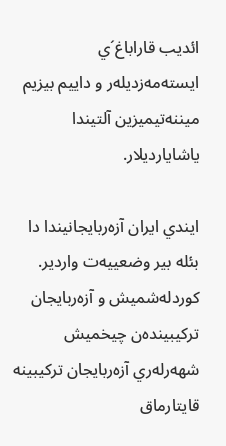ائديب قاراباغ´ي ايسته‌مه‌زديله‌ر و داييم بيزيم ميننه‌تيميزين آلتيندا ياشايارديلار.

ايندي ايران آزه‌ربايجانيندا دا بئله بير وضعييه‌ت واردير. كوردله‌شميش و آزه‌ربايجان تركيبينده‌ن چيخميش شهه‌رله‌ري آزه‌ربايجان تركيبينه قايتارماق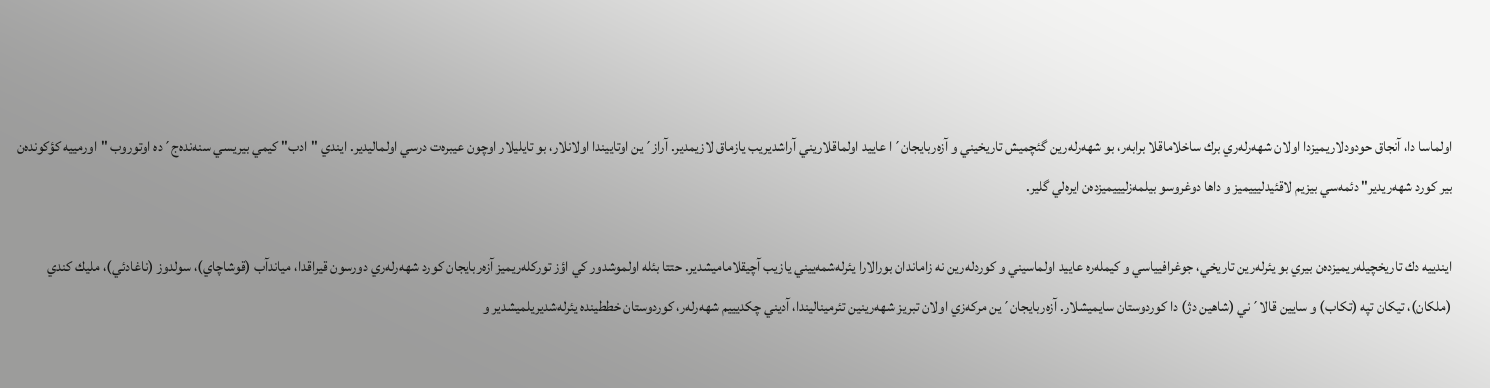اولماسا دا، آنجاق حودودلاريميزدا اولان شهه‌رله‌ري برك ساخلاماقلا برابه‌ر، بو شهه‌رله‌رين گئچميش تاريخيني و آزه‌ربايجان´ا عاييد اولماقلاريني آراشديريب يازماق لازيمدير. آراز´ين اوتاييندا اولانلار، بو تايليلار اوچون عيبره‌ت درسي اولماليدير. ايندي "ادب" كيمي بيريسي سنه‌نده‌ج´ده اوتوروب "اورمييه كؤكونده‌ن بير كورد شهه‌ريدير" دئمه‌سي بيزيم لاقئيدليييميز و داها دوغروسو بيلمه‌زليييميزده‌ن ايره‌لي گلير.

ايندييه دك تاريخچيله‌ريميزده‌ن بيري بو يئرله‌رين تاريخي، جوغرافيياسي و كيمله‌ره عاييد اولماسيني و كوردله‌رين نه زاماندان بورالارا يئرله‌شمه‌ييني يازيب آچيقلاماميشدير. حتتا بئله اولموشدور كي اؤز توركله‌ريميز آزه‌ربايجان كورد شهه‌رله‌ري دورسون قيراقدا، مياندآب (قوشاچاي)، سولدوز (ناغادئي)، مليك كندي (ملكان)، تيكان تپه (تكاب) و سايين قالا´ني (شاهين دژ) دا كوردوستان سايميشلار. آزه‌ربايجان´ين مركه‌زي اولان تبريز شهه‌رينين تئرميناليندا، آديني چكديييم شهه‌رله‌ر، كوردوستان خططينده يئرله‌شديريلميشدير و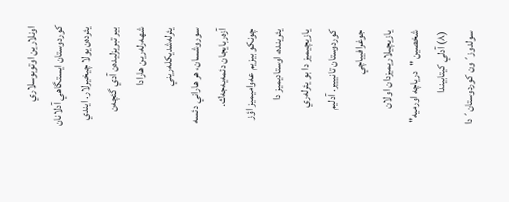اونلارين اوتوبوسلاري كوردوستان ايستگاهي آدلانان يئرده‌ن يولا چيخيرلار. ايندي بير تبريزليده‌ن آدي گئچه‌ن شهه‌رله‌رين هارادا يئرله‌شديكله‌ريني سوروشسان، هر هاراني دئسه آزه‌ربايجان دئمه‌يه‌جه‌ك. چونكو بيزيم عه‌واميميز اؤز يئرينده، اوستاديميز دا يازيچيميز دا بو يئرله‌ري كوردوستان تانييير. آدليم جوغرافيياچي يازيچيلاريميزدان اولان شخصين "درياچه اورميه" (٨) آدلي كيتابيندا سولدوز´ون كوردوستان´دا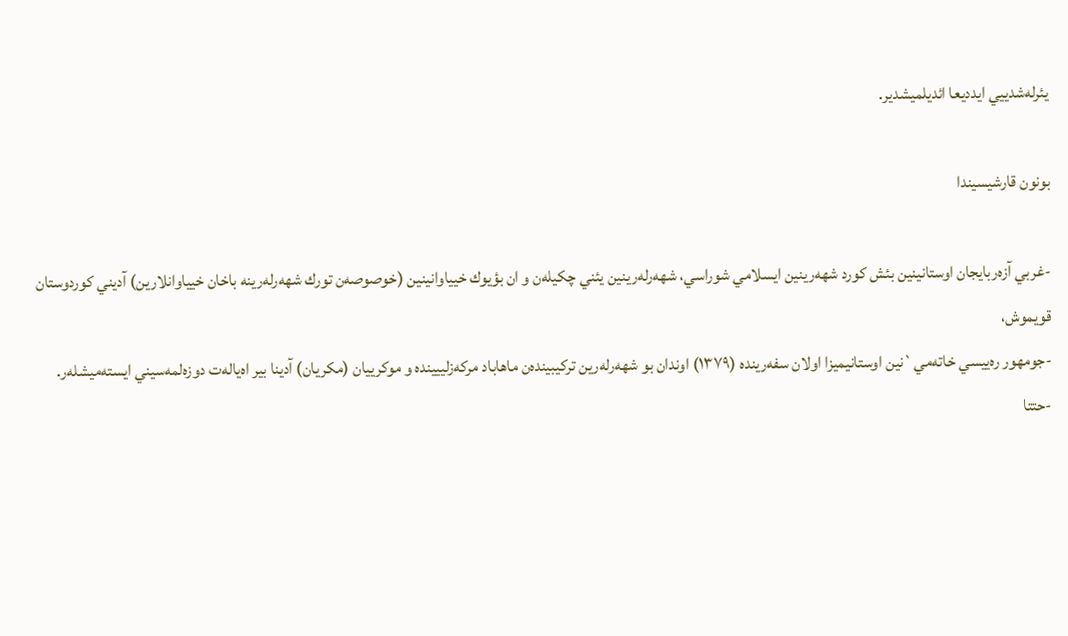يئرله‌شدييي ايدديعا ائديلميشدير.

بونون قارشيسيندا

-غربي آزه‌ربايجان اوستانينين بئش كورد شهه‌رينين ايسلامي شوراسي، شهه‌رله‌رينين يئني چكيله‌ن و ان بؤيوك خيياوانينين (خوصوصه‌ن تورك شهه‌رله‌رينه باخان خيياوانلارين) آديني كوردوستان قويموش،
-جومهور ره‌ييسي خاته‌مي`نين اوستانيميزا اولان سفه‌رينده (١٣٧٩) اوندان بو شهه‌رله‌رين تركيبينده‌ن ماهاباد مركه‌زلييينده و موكرييان (مكريان) آدينا بير اه‌ياله‌ت دوزه‌لمه‌سيني ايسته‌ميشله‌ر.
-حتتا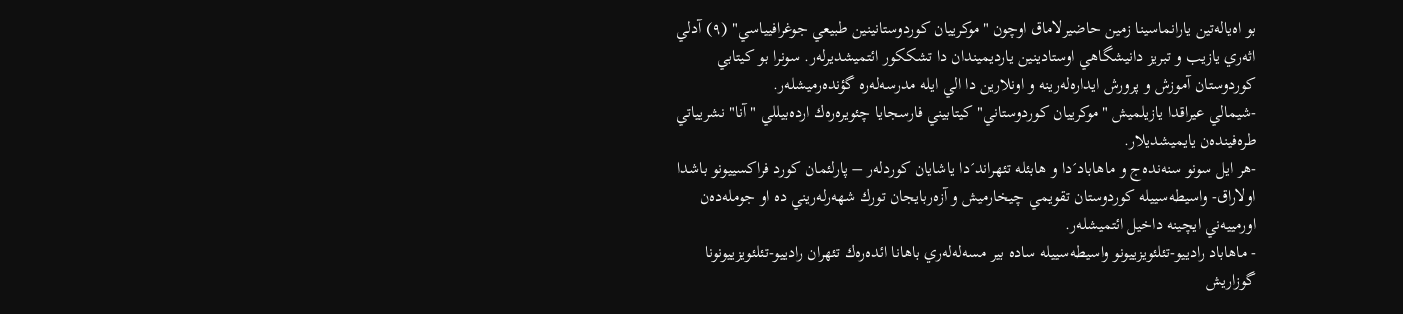بو اه‌ياله‌تين يارانماسينا زمين حاضيرلاماق اوچون "موكرييان كوردوستانينين طبيعي جوغرافيياسي" (٩) آدلي اثه‌ري يازيب و تبريز دانيشگاهي اوستادينين يارديميندان دا تشككور ائتميشديرله‌ر. سونرا بو كيتابي كوردوستان آموزش و پرورش ايداره‌له‌رينه و اونلارين دا الي ايله مدرسه‌له‌ره گؤنده‌رميشله‌ر.
-شيمالي عيراقدا يازيلميش "موكرييان كوردوستاني" كيتابيني فارسجايا چئويره‌ره‌ك ارده‌بيللي "آنا" نشريياتي طره‌فينده‌ن يايميشديلار.
-هر ايل سونو سنه‌نده‌ج و ماهاباد´دا و هابئله تئهراند´دا ياشايان كوردله‌ر – پارلئمان كورد فراكسييونو باشدا اولاراق- واسيطه‌سييله كوردوستان تقويمي چيخارميش و آزه‌ربايجان تورك شهه‌رله‌ريني ده او جومله‌ده‌ن اورمييه‌ني ايچينه داخيل ائتميشله‌ر.
- ماهاباد رادييو-تئلئويزييونو واسيطه‌سييله ساده بير مسه‌له‌له‌ري باهانا ائده‌ره‌ك تئهران رادييو-تئلئويزييونونا گوزاريش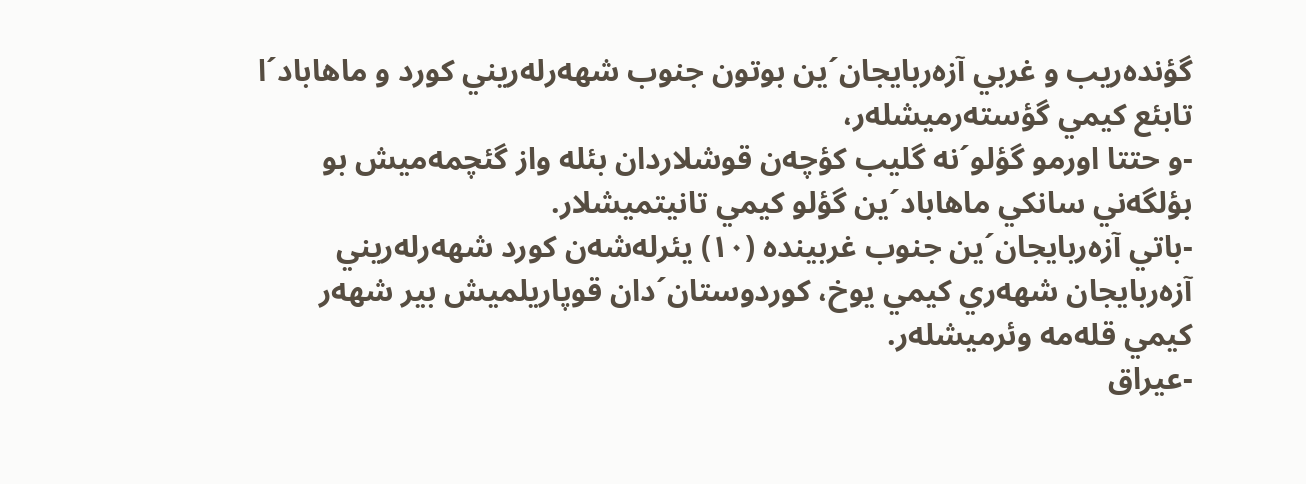گؤنده‌ريب و غربي آزه‌ربايجان´ين بوتون جنوب شهه‌رله‌ريني كورد و ماهاباد´ا تابئع كيمي گؤسته‌رميشله‌ر،
-و حتتا اورمو گؤلو´نه گليب كؤچه‌ن قوشلاردان بئله واز گئچمه‌ميش بو بؤلگه‌ني سانكي ماهاباد´ين گؤلو كيمي تانيتميشلار.
-باتي آزه‌ربايجان´ين جنوب غربينده (١٠) يئرله‌شه‌ن كورد شهه‌رله‌ريني آزه‌ربايجان شهه‌ري كيمي يوخ، كوردوستان´دان قوپاريلميش بير شهه‌ر كيمي قله‌مه وئرميشله‌ر.
-عيراق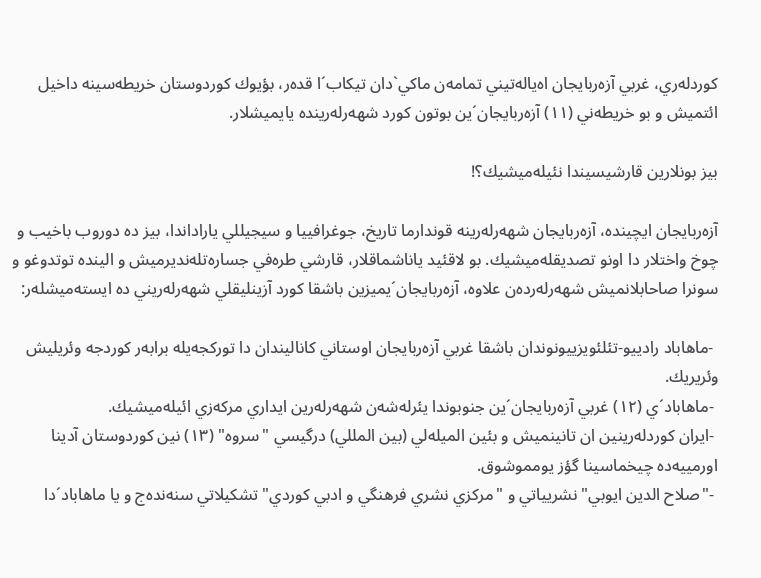كوردله‌ري، غربي آزه‌ربايجان اه‌ياله‌تيني تمامه‌ن ماكي`دان تيكاب´ا قده‌ر، بؤيوك كوردوستان خريطه‌سينه داخيل ائتميش و بو خريطه‌ني (١١) آزه‌ربايجان´ين بوتون كورد شهه‌ر‌له‌رينده يايميشلار.

بيز بونلارين قارشيسيندا نئيله‌ميشيك؟!

آزه‌ربايجان ايچينده، آزه‌ربايجان شهه‌رله‌رينه قوندارما تاريخ، جوغرافييا و سيجيللي ياراداندا، بيز ده دوروب باخيب و چوخ واختلار دا اونو تصديقله‌ميشيك. بو لاقئيد ياناشماقلار، قارشي طره‌في جساره‌تله‌نديرميش و الينده توتدوغو و سونرا صاحابلانميش شهه‌رله‌رده‌ن علاوه، آزه‌ربايجان´يميزين باشقا كورد آزينليقلي شهه‌رله‌ريني ده ايسته‌ميشله‌ر:

 -ماهاباد رادييو-تئلئويزييونوندان باشقا غربي آزه‌ربايجان اوستاني كاناليندان دا توركجه‌يله برابه‌ر كوردجه وئريليش وئريريك.
 -ماهاباد´ي (١٢) غربي آزه‌ربايجان´ين جنوبوندا يئرله‌شه‌ن شهه‌رله‌رين ايداري مركه‌زي ائيله‌ميشيك.
 -ايران كوردله‌رينين ان تانينميش و بئين الميله‌لي (بين المللي) درگيسي "سروه" (١٣) نين كوردوستان آدينا اورمييه‌ده چيخماسينا گؤز يومموشوق.
 -"صلاح الدين ايوبي" نشريياتي و "مركزي نشري فرهنگي و ادبي كوردي" تشكيلاتي سنه‌نده‌ج و يا ماهاباد´دا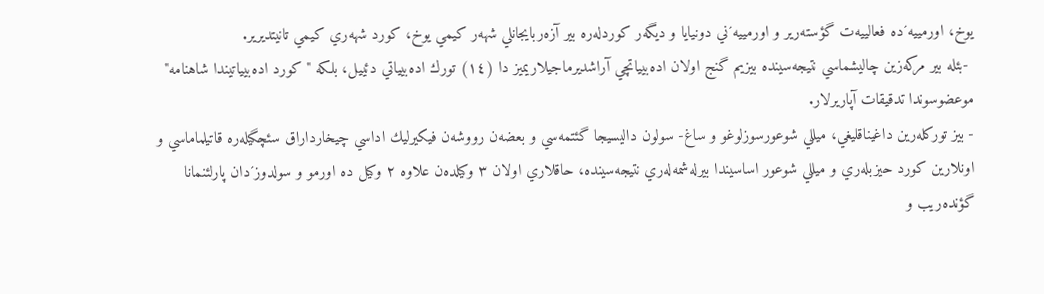يوخ، اورمييه´ده فعالييه‌ت گؤسته‌رير و اورمييه´ني دونيايا و ديگه‌ر كوردله‌ره بير آزه‌ربايجانلي شهه‌ر كيمي يوخ، كورد شهه‌ري كيمي تانيتديرير.
 -بئله بير مركه‌زين چاليشماسي نتيجه‌سينده بيزيم گنج اولان اده‌بيياتچي آراشديرماجيلاريميز دا (١٤) تورك اده‌بيياتي دئييل، بلكه "كورد اده‌بيياتيندا شاهنامه" موعضوسوندا تدقيقات آپاريرلار.
- بيز توركله‌رين داغيناقليغي، ميللي شوعورسوزلوغو و ساغ- سولون داليسيجا گئتمه‌سي و بعضه‌ن رووشه‌ن فيكيرليك اداسي چيخارداراق سئچگيله‌ره قاتيلماماسي و اونلارين كورد حيزبله‌ري و ميللي شوعور اساسيندا بيرله‌شمه‌له‌ري نتيجه‌سينده، حاقلاري اولان ٣ وكيلده‌ن علاوه ٢ وكيل ده اورمو و سولدوز´دان پارلئنمانا گؤنده‌ريب و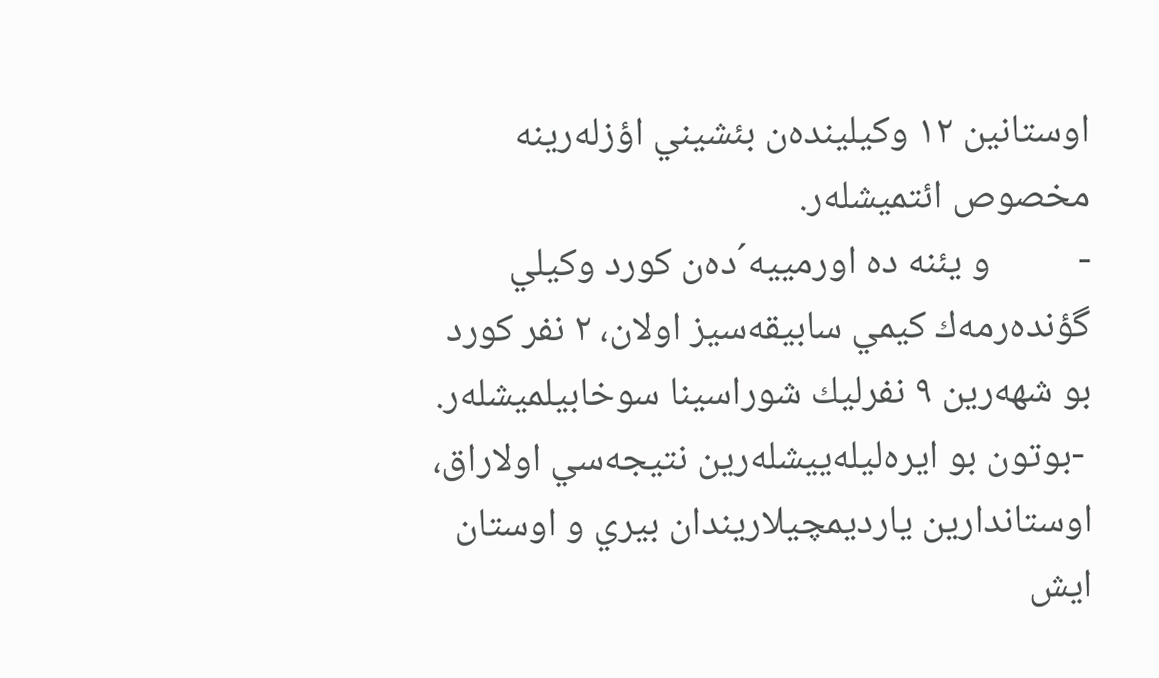اوستانين ١٢ وكيلينده‌ن بئشيني اؤزله‌رينه مخصوص ائتميشله‌ر.
-          و يئنه ده اورمييه´ده‌ن كورد وكيلي گؤنده‌رمه‌ك كيمي سابيقه‌سيز اولان، ٢ نفر كورد بو شهه‌رين ٩ نفرليك شوراسينا سوخابيلميشله‌ر.
 -بوتون بو ايره‌ليله‌ييشله‌رين نتيجه‌سي اولاراق، اوستاندارين يارديمچيلاريندان بيري و اوستان ايش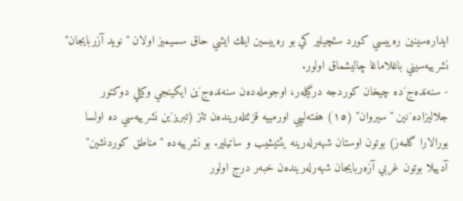ايداره‌سينين ره‌ييسي كورد سئچيلير كي بو ره‌ييسين ايلك ايشي حاق سسيميز اولان "نويد آزربايجان" نشرييه‌سيني باغلاماغا چاليشماق اولور.
- سنه‌نده‌ج´ده چيخان كوردجه درگيله‌ر، اوجومله‌ده‌ن سنه‌نده‌ج´ين ايكينجي وكيلي دوكتور جلاليزاده`نين "سيروان" (١٥) هفته‌لييي اورمييه قزئتله‌رينده‌ن تئز (تبريز´ين نشرييه‌سي ده اولسا بورالارا گلمه‌ز) بوتون اوستان شهه‌رله‌رينه يئتيشيب و ساتيلير. بو نشرييه‌ده "مناطق كوردنشين" آدييلا بوتون غربي آزه‌ربايجان شهه‌رله‌رينده‌ن خبه‌ر درج اولور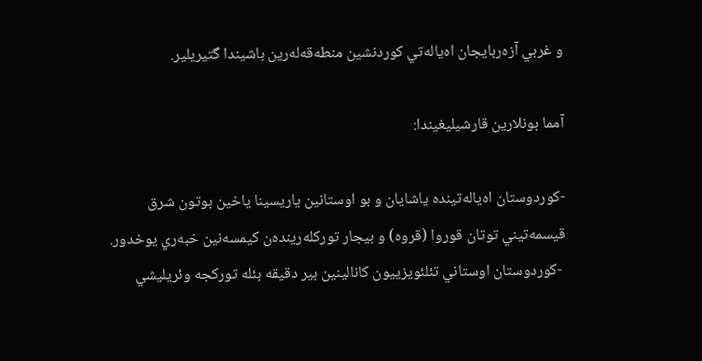و غربي آزه‌ربايجان اه‌ياله‌تي كوردنشين منطه‌قه‌له‌رين باشيندا گتيريلير.

آمما بونلارين قارشيليغيندا:

-كوردوستان اه‌ياله‌تينده ياشايان و بو اوستانين ياريسينا ياخين بوتون شرق قيسمه‌تيني توتان قوروا (قروه) و بيجار توركله‌رينده‌ن كيمسه‌نين خبه‌ري يوخدور.
 -كوردوستان اوستاني تئلئويزييون كانالينين بير دقيقه بئله توركجه وئريليشي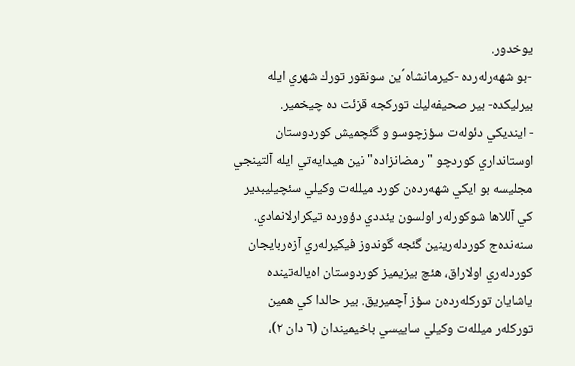يوخدور.
 -بو شهه‌رله‌رده -كيرمانشاه´ين سونقور تورك شهري ايله بيرليكده- بير صحيفه‌ليك توركجه قزئت ده چيخمير.
- اينديكي دئوله‌ت سؤزچوسو و گئچميش كوردوستان اوستانداري كوردچو "رمضانزاده"نين هيدايه‌تي ايله آلتينجي مجليسه بو ايكي شهه‌رده‌ن كورد ميلله‌ت وكيلي سئچيليبدير كي آللاها شوكورله‌ر اولسون يئددي دؤورده تيكرارلانمادي. سنه‌نده‌ج كوردله‌رينين گئجه گوندوز فيكيرله‌ري آزه‌ربايجان كوردله‌ري اولاراق، هئچ بيزيميز كوردوستان اه‌ياله‌تينده ياشايان توركله‌رده‌ن سؤز آچميريق. بير حالدا كي همين توركله‌ر ميلله‌ت وكيلي ساييسي باخيميندان (٦ دان ٢)،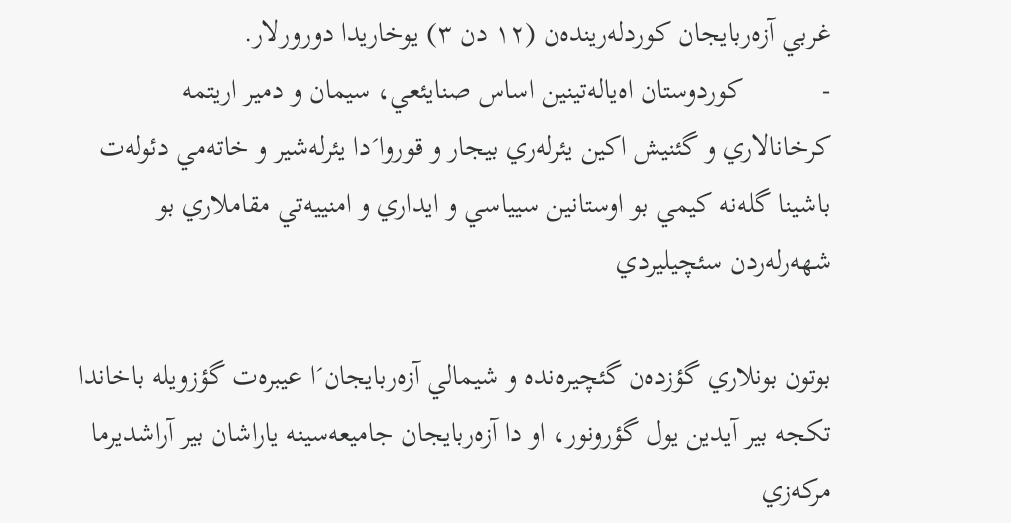غربي آزه‌ربايجان كوردله‌رينده‌ن (١٢ دن ٣) يوخاريدا دورورلار.
-           كوردوستان اه‌ياله‌تينين اساس صنايئعي، سيمان و دمير اريتمه كرخانالاري و گئنيش اكين يئرله‌ري بيجار و قوروا´دا يئرله‌شير و خاته‌مي دئوله‌ت باشينا گله‌نه كيمي بو اوستانين سيياسي و ايداري و امنييه‌تي مقاملاري بو شهه‌رله‌ردن سئچيليردي

بوتون بونلاري گؤزده‌ن گئچيره‌نده و شيمالي آزه‌ربايجان´ا عيبره‌ت گؤزويله باخاندا تكجه بير آيدين يول گؤرونور، او دا آزه‌ربايجان جاميعه‌سينه ياراشان بير آراشديرما مركه‌زي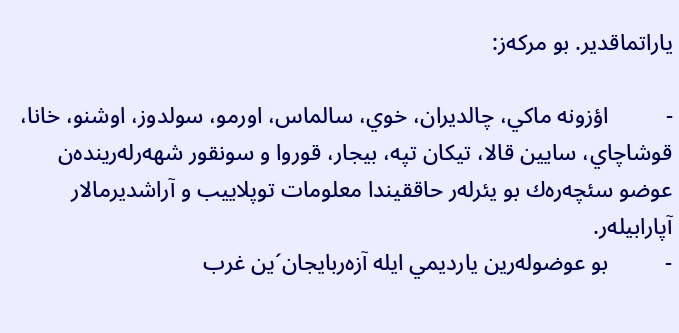ياراتماقدير. بو مركه‌ز:

-          اؤزونه ماكي، چالديران، خوي، سالماس، اورمو، سولدوز، اوشنو، خانا، قوشاچاي، سايين قالا، تيكان تپه، بيجار، قوروا و سونقور شهه‌رله‌رينده‌ن عوضو سئچه‌ره‌ك بو يئرله‌ر حاققيندا معلومات توپلاييب و آراشديرمالار آپارابيله‌ر.
-          بو عوضوله‌رين يارديمي ايله آزه‌ربايجان´ين غرب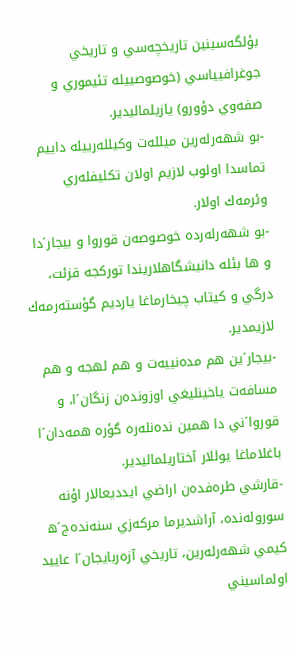بؤلگه‌سينين تاريخچه‌سي و تاريخي جوغرافيياسي (خوصوصييله تئيموري و صفه‌وي دؤورو) يازيلماليدير.
-بو شهه‌رله‌رين ميلله‌ت وكيلله‌رييله داييم تماسدا اولوب لازيم اولان تكليفله‌ري وئرمه‌ك اولار.
-بو شهه‌رله‌رده خوصوصه‌ن قوروا و بيجار´دا و ها بئله دانيشگاهلاريندا توركجه قزئت، درگي و كيتاب چيخارماغا يارديم گؤسته‌رمه‌ك لازيمدير.
-بيجار´ين هم مده‌نييه‌ت و هم لهجه و هم مسافه‌ت ياخينليغي اوزونده‌ن زنگان´ا، و قوروا´ني دا همين نده‌نله‌ره گؤره همه‌دان´ا باغلاماغا يوللار آختاريلماليدير.
-قارشي طره‌فده‌ن اراضي ايدديعالار اؤنه سوروله‌نده، آراشديرما مركه‌زي سنه‌نده‌ج´ه كيمي شهه‌رله‌رين، تاريخي آزه‌ربايجان´ا عاييد اولماسيني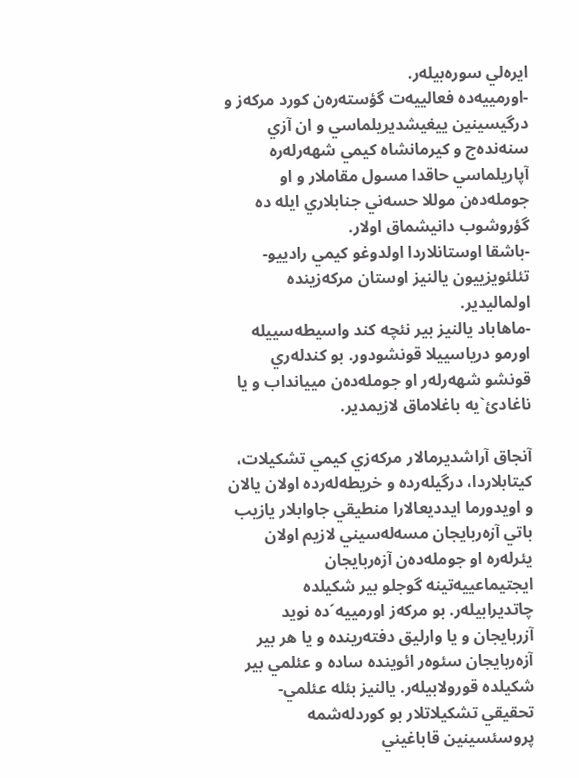ايره‌لي سوره‌بيله‌ر.
-اورمييه‌ده فعالييه‌ت گؤسته‌ره‌ن كورد مركه‌ز و درگيسينين ييغيشديريلماسي و ان آزي سنه‌نده‌ج و كيرمانشاه كيمي شهه‌رله‌ره آپاريلماسي حاقدا مسول مقاملار و او جومله‌ده‌ن موللا حسه‌ني جنابلاري ايله ده گؤروشوب دانيشماق اولار.
-باشقا اوستانلاردا اولدوغو كيمي رادييو-تئلئويزييون يالنيز اوستان مركه‌زينده اولماليدير.
-ماهاباد يالنيز بير نئچه كند واسيطه‌سييله اورمو درياسييلا قونشودور. بو كندله‌ري قونشو شهه‌رله‌ر او جومله‌ده‌ن مييانداب و يا ناغادئ`يه باغلاماق لازيمدير.

آنجاق آراشديرمالار مركه‌زي كيمي تشكيلات، كيتابلاردا، درگيله‌رده و خريطه‌له‌رده اولان يالان و اويدورما ايدديعالارا منطيقي جاوابلار يازيب باتي آزه‌ربايجان مسه‌له‌سيني لازيم اولان يئرله‌ره او جومله‌ده‌ن آزه‌ربايجان ايجتيماعييه‌تينه گوجلو بير شكيلده چاتديرابيله‌ر. بو مركه‌ز اورمييه´ده نويد آزربايجان و يا وارليق دفته‌رينده و يا هر بير آزه‌ربايجان سئوه‌ر ائوينده ساده و عئلمي بير شكيلده قورولابيله‌ر. يالنيز بئله عئلمي-تحقيقي تشكيلاتلار بو كوردله‌شمه پروسئسينين قاباغيني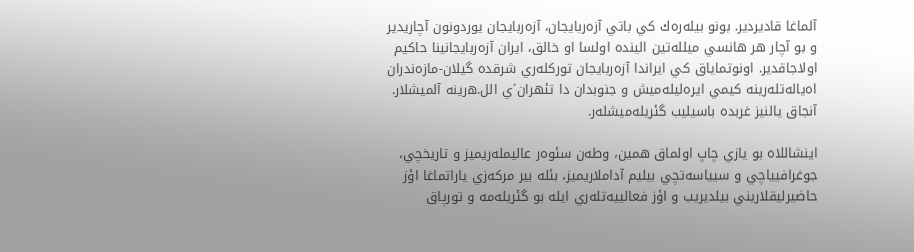آلماغا قاديردير. بونو بيله‌ره‌ك كي باتي آزه‌ربايجان، آزه‌ربايجان يوردونون آچاريدير و بو آچار هر هانسي ميلله‌تين الينده اولسا او خالق، ايران آزه‌ربايجانينا حاكيم اولاجاقدير. اونوتماياق كي ايراندا آزه‌ربايجان توركله‌ري شرقده گيلان-مازه‌ندران اه‌ياله‌تله‌رينه كيمي ايره‌ليله‌ميش و جنوبدان دا تئهران´ي الل.ه‌رينه آلميشلار. آنجاق يالنيز غربده باسيليب گئريله‌ميشله‌ر.

اينشاللاه بو يازي چاپ اولماق همين، وطه‌ن سئوه‌ر عاليمله‌ريميز و تاريخچي، جوغرافيياچي و سيياسه‌تچي بيليم آداملاريميز، بئله بير مركه‌زي ياراتماغا اؤز حاضيرليقلاريني بيلديريب و اؤز فعالييه‌تله‌ري ايله بو گئريله‌مه و تورپاق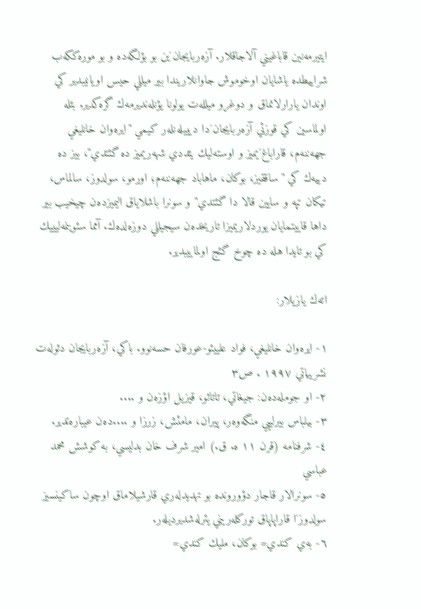ايتيرمه‌نين قاباغيني آلاجاقلار. آزه‌ربايجان´ين بو بؤلگه‌ده و بو موره‌ككه‌ب شراييطده ياشايان اوخوموش جاوانلاريندا بير ميللي حيس اويانيبدير كي اوندان يارارلانماق و دوغرو ميلله‌ت يولونا يؤنله‌نديرمه‌ك گره‌كدير. بئله اولماسين كي قوزئي آزه‌ربايجان´دا ديييله‌نله‌ر كيمي "ايره‌وان خانليغي جهه‌ننه‌م، قاراباغ´يميز و اوسته‌ليك يئددي شهه‌ريميز ده گئتدي"، بيز ده دييه‌ك كي "ساققيز، بوكان، ماهاباد جهه‌ننه‌م؛ اورمو، سولدوز، سالماس، تيكان تپه و سايين قالا دا گئتدي" و سونرا باشلاياق اليميزده‌ن چيخيب بير داها قاييتمايان يوردلاريميزا تاريخده‌ن سيجيللي دوزه‌لده‌ك. آمما سئوينمه‌ليييك كي بو تايدا هله ده چوخ گئج اولماييبدير.

اته‌ك يازيلار:

١- ايره‌وان خانليغي، فواد علييئو-عورفان حسه‌نوو. باكي، آزه‌ربايجان دئوله‌ت نشريياتي ١٩٩٧ . ص٣
٢- او جومله‌ده‌ن: جيغاتي، تاتائو، قيزيل اؤزه‌ن و ....
٣- بيلباس بيرلييي منگه‌وه‌ر، پيران، مامئش، زرزا و ....ده‌ن عيباره‌تدير.
٤- شرفنامه (قرن ١١ ه. ق.) امير شرف خان بدليسي، به كوشش محمد عباسي
٥- سونرالار قاجار دؤورونده بو تهديدله‌ري قارشيلاماق اوچون ساكينسيز سولدوز´ا قاراپاپاق توركله‌ريني يئرله‌شديرديله‌ر.
٦- به‌ي كندي= بوكان، مليك كندي=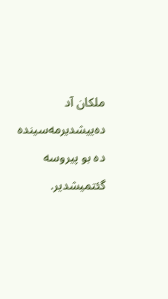ملكان آد ده‌ييشديرمه‌سينده ده بو پيروسه گئتميشدير.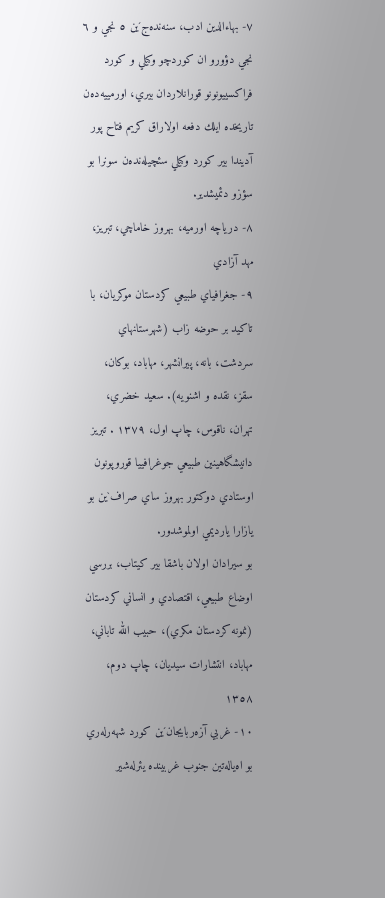٧- بهاءالدين ادب، سنه‌نده‌ج´ين ٥ نجي و ٦ نجي دؤورو ان كوردچو وكيلي و كورد فراكسييونونو قورانلاردان بيري، اورمييه‌ده‌ن تاريخده ايلك دفعه اولاراق كريم فتاح پور آديندا بير كورد وكيلي سئچيله‌نده‌ن سونرا بو سؤزو دئميشدير.
٨- درياچه اورميه، بهروز خاماچي، تبريز، مهد آزادي
٩- جغرافياي طبيعي كردستان موكريان، با تاكيد بر حوضه زاب (شهرستانهاي سردشت، بانه، پيرانشهر، مهاباد، بوكان، سقز، نقده و اشنويه). سعيد خضري، تهران، ناقوس، چاپ اول، ١٣٧٩ . تبريز دانيشگاهينين طبيعي جوغرافييا قوروپونون اوستادي دوكتور بهروز ساي صراف`ين بو يازارا يارديمي اولموشدور.
بو سيرادان اولان باشقا بير كيتاب، بررسي اوضاع طبيعي، اقتصادي و انساني كردستان (نمونه كردستان مكري)، حبيب الله تاباني، مهاباد، انتشارات سيديان، چاپ دوم، ١٣٥٨
١٠- غربي آزه‌ربايجان´ين كورد شهه‌رله‌ري بو اه‌ياله‌تين جنوب غربينده يئرله‌شير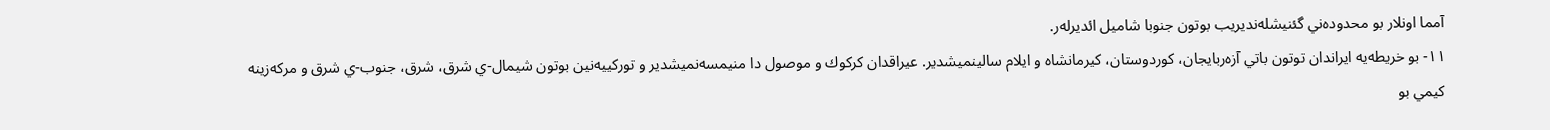آمما اونلار بو محدوده‌ني گئنيشله‌نديريب بوتون جنوبا شاميل ائديرله‌ر.
١١- بو خريطه‌يه ايراندان توتون باتي آزه‌ربايجان، كوردوستان، كيرمانشاه و ايلام سالينميشدير. عيراقدان كركوك و موصول دا منيمسه‌نميشدير و توركييه‌نين بوتون شيمال-ي شرق، شرق، جنوب-ي شرق و مركه‌زينه كيمي بو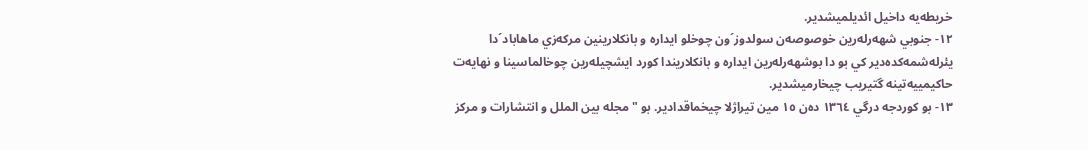خريطه‌يه داخيل ائديلميشدير.
١٢- جنوبي شهه‌رله‌رين خوصوصه‌ن سولدوز´ون چوخلو ايداره و بانكلارينين مركه‌زي ماهاباد´دا يئرله‌شمه‌كده‌دير كي بو دا بوشهه‌رله‌رين ايداره و بانكلاريندا كورد ايشچيله‌رين چوخالماسينا و ‌نهايه‌ت حاكيمييه‌تينه گتيريب چيخارميشدير.
١٣- بو كوردجه درگي ١٣٦٤ ده‌ن ١٥ مين تيراژلا چيخماقدادير. بو " مجله بين الملل و انتشارات و مركز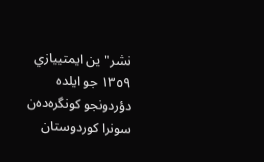نشر"ين ايمتييازي ١٣٥٩ جو ايلده دؤردونجو كونگره‌ده‌ن سونرا كوردوستان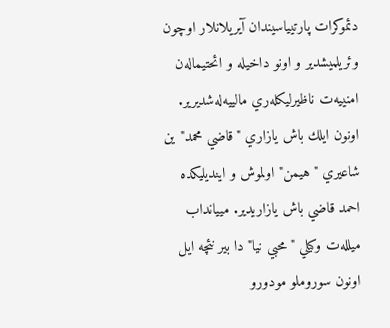دئموكرات پارتيياسيندان آيريلانلار اوچون وئريلميشدير و اونو داخيله و ائحتيماله‌ن امنييه‌ت ناظيرليكله‌ري مالييه‌له‌شديرير. اونون ايلك باش يازاري "قاضي محمد"ين شاعيري "هيمن" اولموش و اينديليكده احمد قاضي باش يازاريدير. مييانداب ميلله‌ت وكيلي "محبي نيا" دا بير نئچه ايل اونون سوروملو مودورو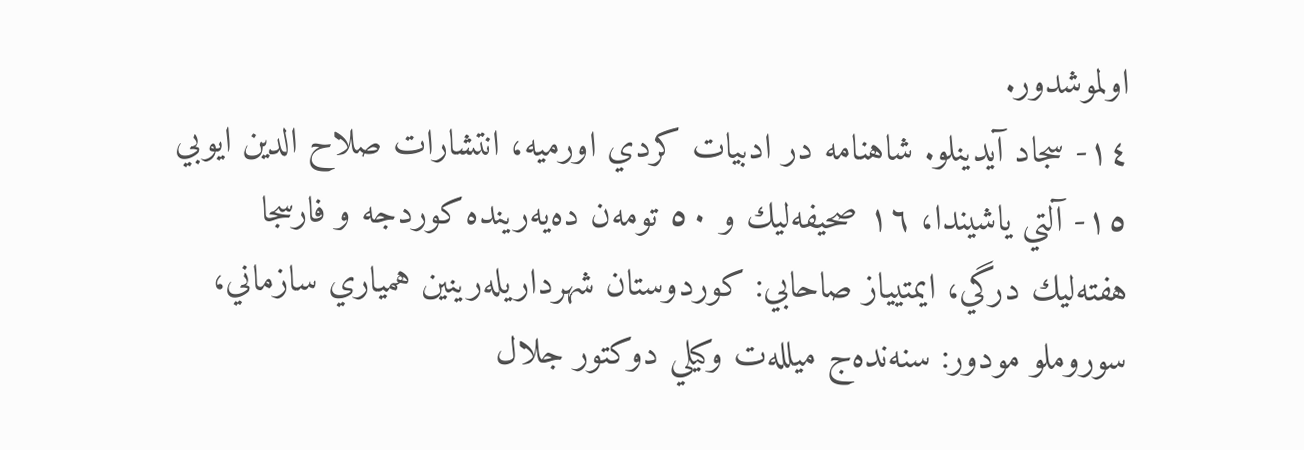اولموشدور.
١٤- سجاد آيدينلو. شاهنامه در ادبيات كردي اورميه، انتشارات صلاح الدين ايوبي
١٥- آلتي ياشيندا، ١٦ صحيفه‌ليك و ٥٠ تومه‌ن ده‌يه‌رينده كوردجه و فارسجا هفته‌ليك درگي، ايمتيياز صاحابي: كوردوستان شهرداريله‌رينين همياري سازماني، سوروملو مودور: سنه‌نده‌ج ميلله‌ت وكيلي دوكتور جلال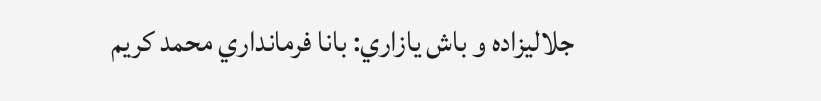جلاليزاده و باش يازاري: بانا فرمانداري محمد كريم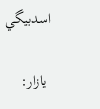اسدبيگي

 يازار: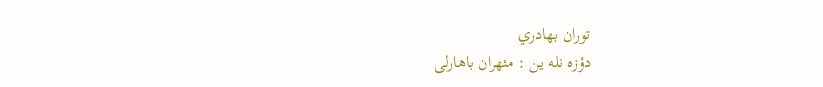توران بهادري
دؤزه نله ین : مئهران باهارلی